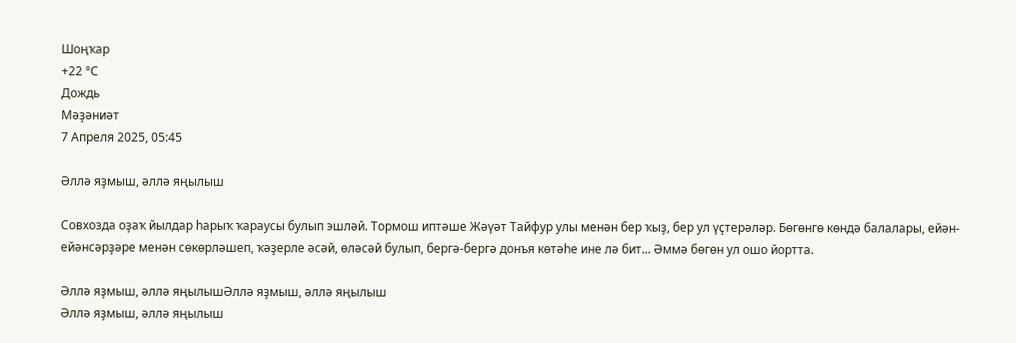Шоңҡар
+22 °С
Дождь
Мәҙәниәт
7 Апреля 2025, 05:45

Әллә яҙмыш, әллә яңылыш

Совхозда оҙаҡ йылдар һарыҡ ҡараусы булып эшләй. Тормош иптәше Жәүәт Тайфур улы менән бер ҡыҙ, бер ул үҫтерәләр. Бөгөнгө көндә балалары, ейән-ейәнсәрҙәре менән сөкөрләшеп, ҡәҙерле әсәй, өләсәй булып, бергә-бергә донъя көтәһе ине лә бит... Әммә бөгөн ул ошо йортта.

Әллә яҙмыш, әллә яңылышӘллә яҙмыш, әллә яңылыш
Әллә яҙмыш, әллә яңылыш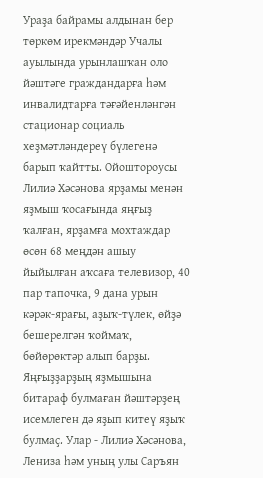Ураҙа байрамы алдынан бер төркөм ирекмәндәр Учалы ауылында урынлашҡан оло йәштәге граждандарға һәм инвалидтарға тәғәйенләнгән стационар социаль хеҙмәтләндереү бүлегенә барып ҡайтты. Ойоштороусы Лилиә Хәсәнова ярҙамы менән яҙмыш ҡосағында яңғыҙ ҡалған, ярҙамға мохтаждар өсөн 68 меңдән ашыу йыйылған аҡсаға телевизор, 40 пар тапочка, 9 дана урын кәрәк-ярағы, аҙыҡ-түлек, өйҙә бешерелгән ҡоймаҡ, бөйөрөктәр алып барҙы. Яңғыҙҙарҙың яҙмышына битараф булмаған йәштәрҙең исемлеген дә яҙып китеү яҙыҡ булмаҫ. Улар - Лилиә Хәсәнова, Лениза һәм уның улы Саръян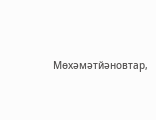Мөхәмәтйәновтар,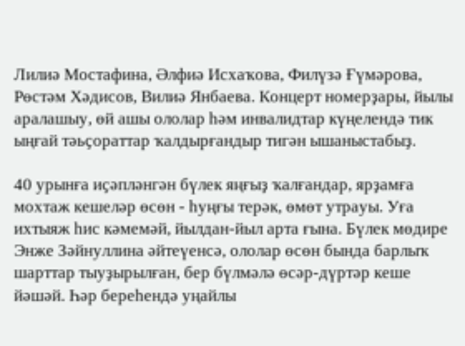Лилиә Мостафина, Әлфиә Исхаҡова, Филүзә Ғүмәрова, Рөстәм Хәдисов, Вилиә Янбаева. Концерт номерҙары, йылы аралашыу, өй ашы ололар һәм инвалидтар күңелендә тик ыңғай тәьҫораттар ҡалдырғандыр тигән ышаныстабыҙ.

40 урынға иҫәпләнгән бүлек яңғыҙ ҡалғандар, ярҙамға мохтаж кешеләр өсөн - һуңғы терәк, өмөт утрауы. Уға ихтыяж һис кәмемәй, йылдан-йыл арта ғына. Бүлек мөдире Энже Зәйнуллина әйтеүенсә, ололар өсөн бында барлыҡ шарттар тыуҙырылған, бер бүлмәлә өсәр-дүртәр кеше йәшәй. Һәр береһендә уңайлы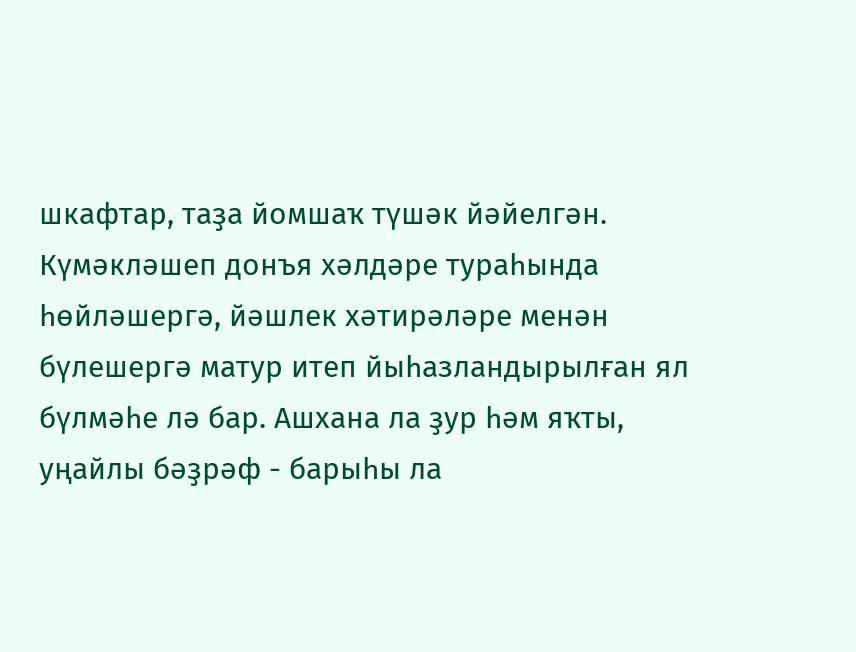шкафтар, таҙа йомшаҡ түшәк йәйелгән. Күмәкләшеп донъя хәлдәре тураһында һөйләшергә, йәшлек хәтирәләре менән бүлешергә матур итеп йыһазландырылған ял бүлмәһе лә бар. Ашхана ла ҙур һәм яҡты, уңайлы бәҙрәф - барыһы ла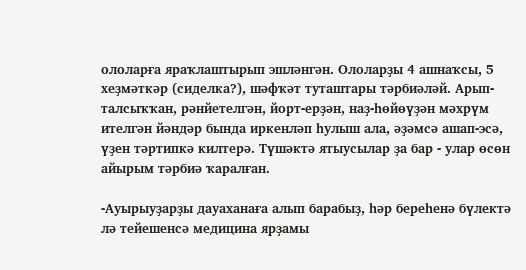ололарға яраҡлаштырып эшләнгән. Ололарҙы 4 ашнаҡсы, 5 хеҙмәткәр (сиделка?), шәфҡәт туташтары тәрбиәләй. Арып-талсыҡҡан, рәнйетелгән, йорт-ерҙән, наҙ-һөйөүҙән мәхрүм ителгән йәндәр бында иркенләп һулыш ала, әҙәмсә ашап-эсә, үҙен тәртипкә килтерә. Түшәктә ятыусылар ҙа бар - улар өсөн айырым тәрбиә ҡаралған.

-Ауырыуҙарҙы дауаханаға алып барабыҙ, һәр береһенә бүлектә лә тейешенсә медицина ярҙамы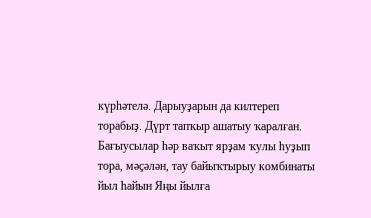күрһәтелә. Дарыуҙарын да килтереп торабыҙ. Дүрт тапҡыр ашатыу ҡаралған. Бағыусылар һәр ваҡыт ярҙам ҡулы һуҙып тора, мәҫәлән, тау байыҡтырыу комбинаты йыл һайын Яңы йылға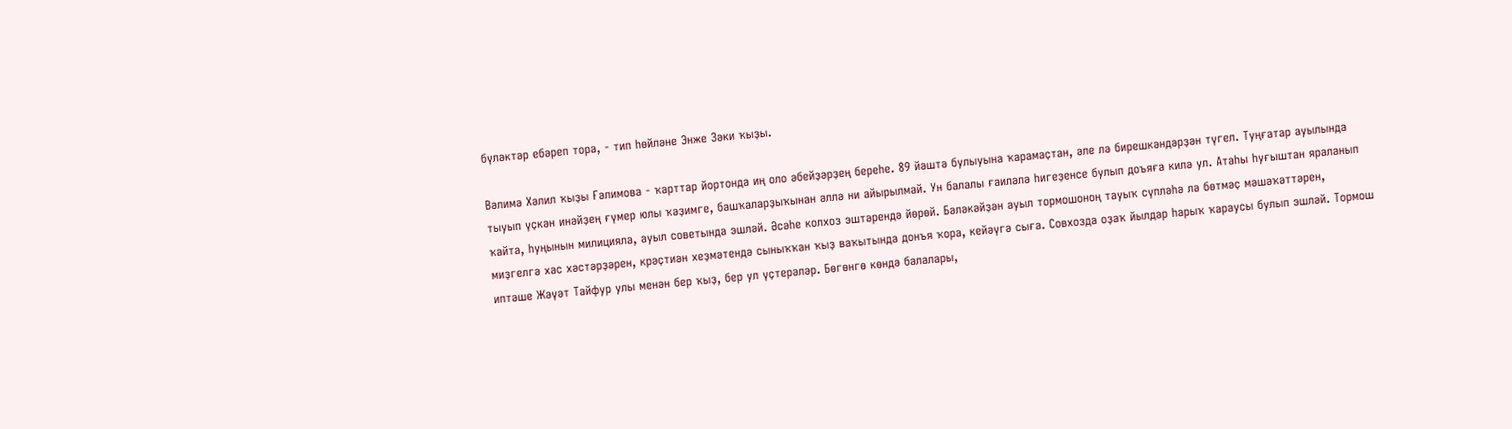бүләктәр ебәреп тора, - тип һөйләне Энже Зәки ҡыҙы.

Вәлимә Хәлил ҡыҙы Ғәлимова - ҡарттар йортонда иң оло әбейҙәрҙең береһе. 89 йәштә булыуына ҡарамаҫтан, әле лә бирешкәндәрҙән түгел. Туңғатар ауылында тыуып үҫкән инәйҙең ғүмер юлы ҡәҙимге, башҡаларҙыҡынан әллә ни айырылмай. Ун балалы ғаиләлә һигеҙенсе булып доъяға килә ул. Атаһы һуғыштан яраланып ҡайта, һуңынын милицияла, ауыл советында эшләй. Әсәһе колхоз эштәрендә йөрөй. Бәләкәйҙән ауыл тормошоноң тауыҡ сүпләһә лә бөтмәҫ мәшәҡәттәрен, миҙгелгә хас хәстәрҙәрен, крәҫтиән хеҙмәтендә сыныҡҡан ҡыҙ ваҡытында донъя ҡора, кейәүгә сыға. Совхозда оҙаҡ йылдар һарыҡ ҡараусы булып эшләй. Тормош иптәше Жәүәт Тайфур улы менән бер ҡыҙ, бер ул үҫтерәләр. Бөгөнгө көндә балалары,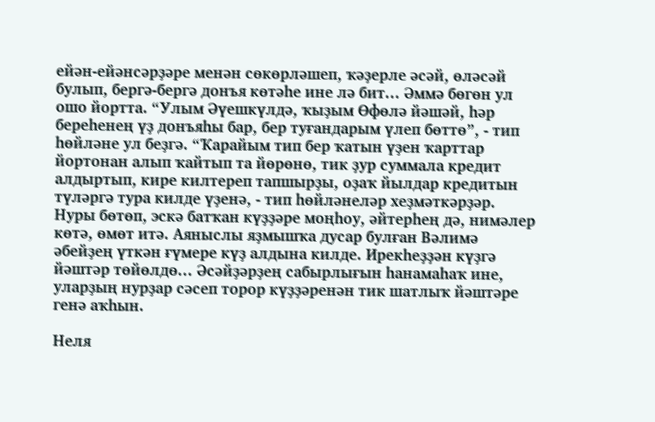ейән-ейәнсәрҙәре менән сөкөрләшеп, ҡәҙерле әсәй, өләсәй булып, бергә-бергә донъя көтәһе ине лә бит... Әммә бөгөн ул ошо йортта. “Улым Әүешкүлдә, ҡыҙым Өфөлә йәшәй, һәр береһенең үҙ донъяһы бар, бер туғандарым үлеп бөттө”, - тип һөйләне ул беҙгә. “Ҡарайым тип бер ҡатын үҙен ҡарттар йортонан алып ҡайтып та йөрөнө, тик ҙур суммала кредит алдыртып, кире килтереп тапшырҙы, оҙаҡ йылдар кредитын түләргә тура килде үҙенә, - тип һөйләнеләр хеҙмәткәрҙәр. Нуры бөтөп, эскә батҡан күҙҙәре моңһоу, әйтерһең дә, нимәлер көтә, өмөт итә. Аяныслы яҙмышҡа дусар булған Вәлимә әбейҙең үткән ғүмере күҙ алдына килде. Ирекһеҙҙән күҙгә йәштәр төйөлдө... Әсәйҙәрҙең сабырлығын һанамаһаҡ ине, уларҙың нурҙар сәсеп торор күҙҙәренән тик шатлыҡ йәштәре генә аҡһын.

Неля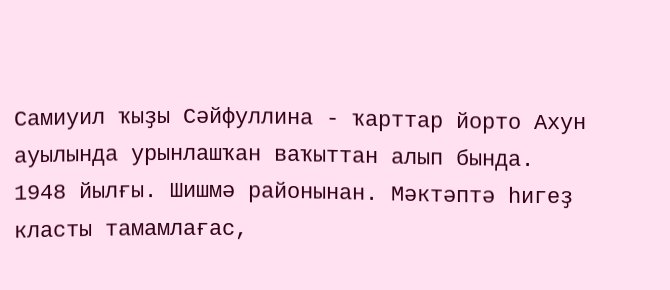Самиуил ҡыҙы Сәйфуллина - ҡарттар йорто Ахун ауылында урынлашҡан ваҡыттан алып бында. 1948 йылғы. Шишмә районынан. Мәктәптә һигеҙ класты тамамлағас,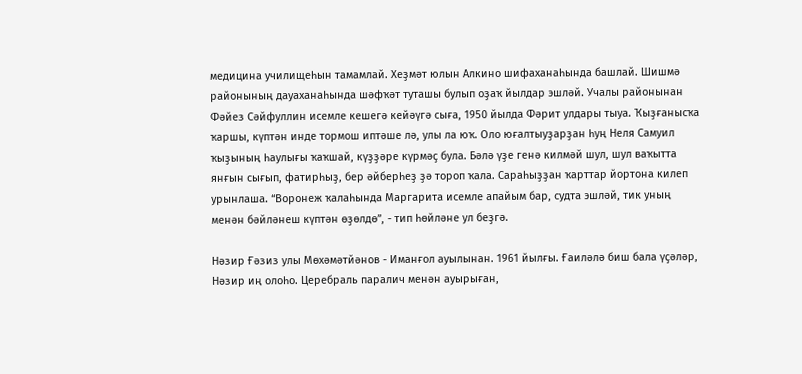медицина училищеһын тамамлай. Хеҙмәт юлын Алкино шифаханаһында башлай. Шишмә районының дауаханаһында шәфҡәт туташы булып оҙаҡ йылдар эшләй. Учалы районынан Фәйез Сәйфуллин исемле кешегә кейәүгә сыға, 1950 йылда Фәрит улдары тыуа. Ҡыҙғанысҡа ҡаршы, күптән инде тормош иптәше лә, улы ла юҡ. Оло юғалтыуҙарҙан һуң Неля Самуил ҡыҙының һаулығы ҡаҡшай, күҙҙәре күрмәҫ була. Бәлә үҙе генә килмәй шул, шул ваҡытта янғын сығып, фатирһыҙ, бер әйберһеҙ ҙә тороп ҡала. Сараһыҙҙан ҡарттар йортона килеп урынлаша. “Воронеж ҡалаһында Маргарита исемле апайым бар, судта эшләй, тик уның менән бәйләнеш күптән өҙөлдө”, - тип һөйләне ул беҙгә.

Нәзир Ғәзиз улы Мөхәмәтйәнов - Иманғол ауылынан. 1961 йылғы. Ғаиләлә биш бала үҫәләр, Нәзир иң олоһо. Церебраль паралич менән ауырыған,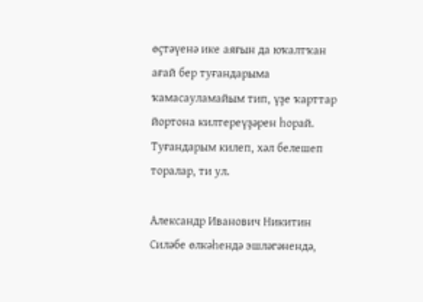өҫтәүенә ике аяғын да юҡалтҡан ағай бер туғандарыма ҡамасауламайым тип, үҙе ҡарттар йортона килтереүҙәрен һорай. Туғандарым килеп, хәл белешеп торалар, ти ул.

Александр Иванович Никитин Силәбе өлкәһендә эшләгәнендә,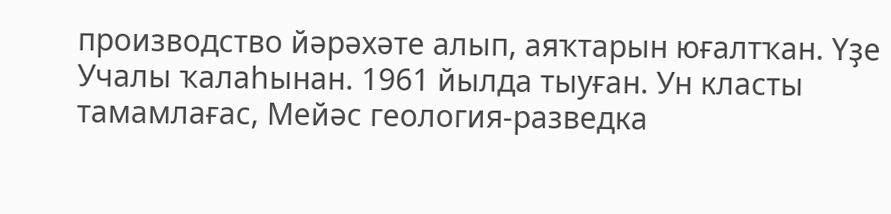производство йәрәхәте алып, аяҡтарын юғалтҡан. Үҙе Учалы ҡалаһынан. 1961 йылда тыуған. Ун класты тамамлағас, Мейәс геология-разведка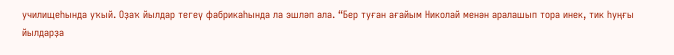училищеһында уҡый. Оҙаҡ йылдар тегеү фабрикаһында ла эшләп ала. “Бер туған ағайым Николай менән аралашып тора инек, тик һуңғы йылдарҙа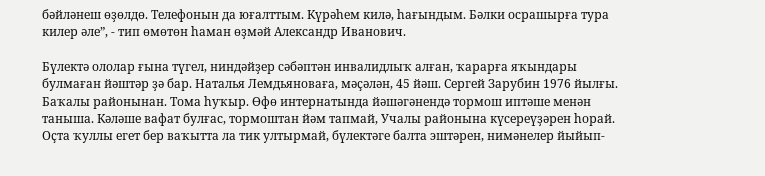бәйләнеш өҙөлдө. Телефонын да юғалттым. Күрәһем килә, һағындым. Бәлки осрашырға тура килер әле”, - тип өмөтөн һаман өҙмәй Александр Иванович.

Бүлектә ололар ғына түгел, ниндәйҙер сәбәптән инвалидлыҡ алған, ҡарарға яҡындары булмаған йәштәр ҙә бар. Наталья Лемдьяноваға, мәҫәлән, 45 йәш. Сергей Зарубин 1976 йылғы. Баҡалы районынан. Тома һуҡыр. Өфө интернатында йәшәгәнендә тормош иптәше менән таныша. Кәләше вафат булғас, тормоштан йәм тапмай, Учалы районына күсереүҙәрен һорай. Оҫта ҡуллы егет бер ваҡытта ла тик ултырмай, бүлектәге балта эштәрен, нимәнелер йыйып-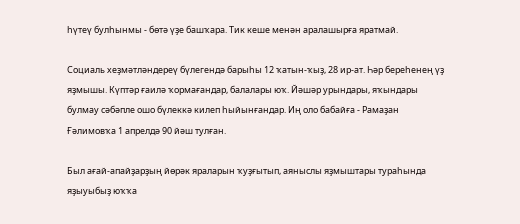һүтеү булһынмы - бөтә үҙе башҡара. Тик кеше менән аралашырға яратмай.

Социаль хеҙмәтләндереү бүлегендә барыһы 12 ҡатын-ҡыҙ, 28 ир-ат. Һәр береһенең үҙ яҙмышы. Күптәр ғаилә ҡормағандар, балалары юҡ. Йәшәр урындары, яҡындары булмау сәбәпле ошо бүлеккә килеп һыйынғандар. Иң оло бабайға - Рамаҙан Ғәлимовҡа 1 апрелдә 90 йәш тулған.

Был ағай-апайҙарҙың йөрәк яраларын ҡуҙғытып, аяныслы яҙмыштары тураһында яҙыуыбыҙ юҡҡа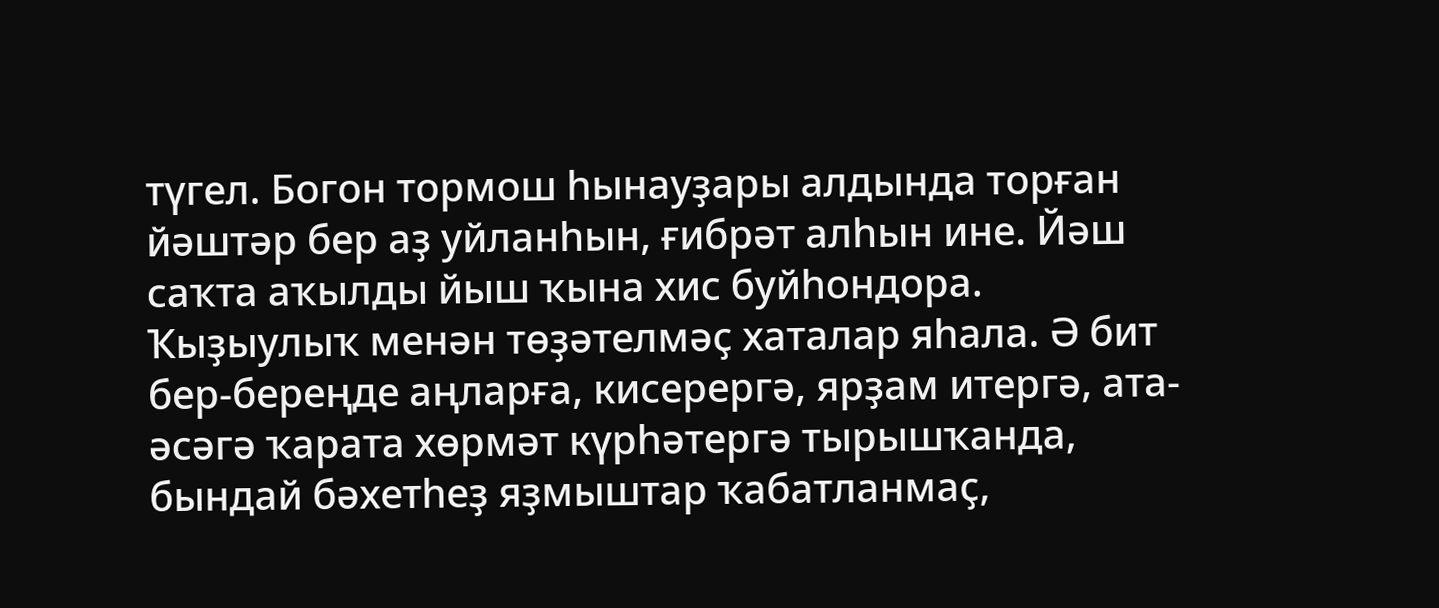түгел. Богон тормош һынауҙары алдында торған йәштәр бер аҙ уйланһын, ғибрәт алһын ине. Йәш саҡта аҡылды йыш ҡына хис буйһондора. Ҡыҙыулыҡ менән төҙәтелмәҫ хаталар яһала. Ә бит бер-береңде аңларға, кисерергә, ярҙам итергә, ата-әсәгә ҡарата хөрмәт күрһәтергә тырышҡанда, бындай бәхетһеҙ яҙмыштар ҡабатланмаҫ,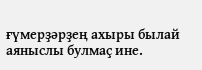ғүмерҙәрҙең ахыры былай аяныслы булмаҫ ине.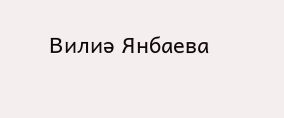Вилиә Янбаева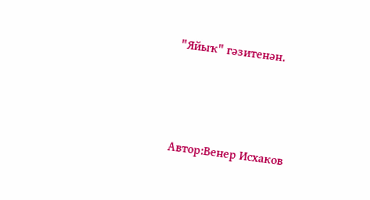"Яйыҡ" гәзитенән.



Автор:Венер Исхаков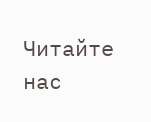Читайте нас